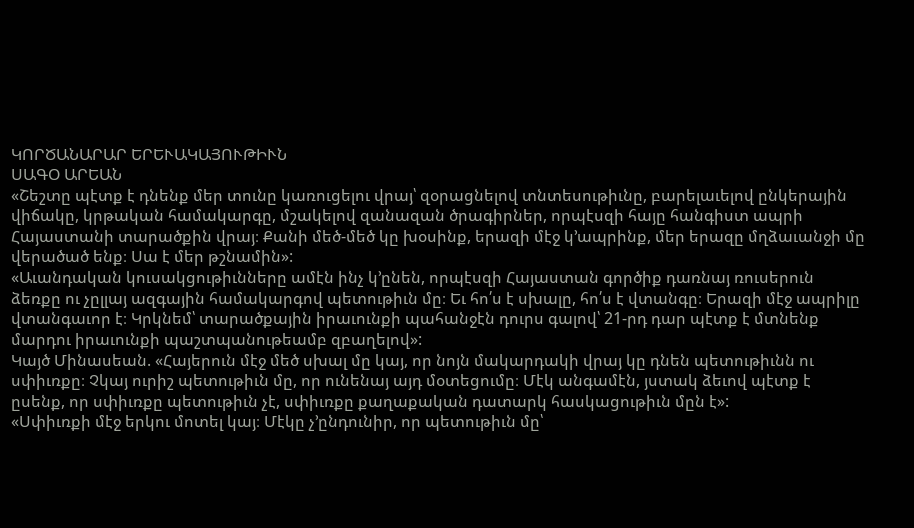ԿՈՐԾԱՆԱՐԱՐ ԵՐԵՒԱԿԱՅՈՒԹԻՒՆ
ՍԱԳՕ ԱՐԵԱՆ
«Շեշտը պէտք է դնենք մեր տունը կառուցելու վրայ՝ զօրացնելով տնտեսութիւնը, բարելաւելով ընկերային վիճակը, կրթական համակարգը, մշակելով զանազան ծրագիրներ, որպէսզի հայը հանգիստ ապրի Հայաստանի տարածքին վրայ։ Քանի մեծ-մեծ կը խօսինք, երազի մէջ կ՚ապրինք, մեր երազը մղձաւանջի մը վերածած ենք։ Սա է մեր թշնամին»:
«Աւանդական կուսակցութիւնները ամէն ինչ կ՚ընեն, որպէսզի Հայաստան գործիք դառնայ ռուսերուն ձեռքը ու չըլլայ ազգային համակարգով պետութիւն մը։ Եւ հո՛ս է սխալը, հո՛ս է վտանգը։ Երազի մէջ ապրիլը վտանգաւոր է։ Կրկնեմ՝ տարածքային իրաւունքի պահանջէն դուրս գալով՝ 21-րդ դար պէտք է մտնենք մարդու իրաւունքի պաշտպանութեամբ զբաղելով»:
Կայծ Մինասեան. «Հայերուն մէջ մեծ սխալ մը կայ, որ նոյն մակարդակի վրայ կը դնեն պետութիւնն ու սփիւռքը։ Չկայ ուրիշ պետութիւն մը, որ ունենայ այդ մօտեցումը։ Մէկ անգամէն, յստակ ձեւով պէտք է ըսենք, որ սփիւռքը պետութիւն չէ, սփիւռքը քաղաքական դատարկ հասկացութիւն մըն է»:
«Սփիւռքի մէջ երկու մոտել կայ։ Մէկը չ՚ընդունիր, որ պետութիւն մը՝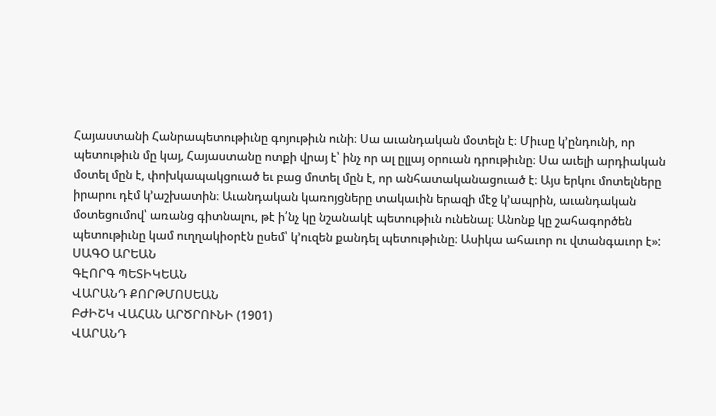Հայաստանի Հանրապետութիւնը գոյութիւն ունի։ Սա աւանդական մօտելն է։ Միւսը կ՚ընդունի, որ պետութիւն մը կայ, Հայաստանը ոտքի վրայ է՝ ինչ որ ալ ըլլայ օրուան դրութիւնը։ Սա աւելի արդիական մօտել մըն է, փոխկապակցուած եւ բաց մոտել մըն է, որ անհատականացուած է։ Այս երկու մոտելները իրարու դէմ կ՚աշխատին։ Աւանդական կառոյցները տակաւին երազի մէջ կ՚ապրին, աւանդական մօտեցումով՝ առանց գիտնալու, թէ ի՛նչ կը նշանակէ պետութիւն ունենալ։ Անոնք կը շահագործեն պետութիւնը կամ ուղղակիօրէն ըսեմ՝ կ՚ուզեն քանդել պետութիւնը։ Ասիկա ահաւոր ու վտանգաւոր է»:
ՍԱԳՕ ԱՐԵԱՆ
ԳԷՈՐԳ ՊԵՏԻԿԵԱՆ
ՎԱՐԱՆԴ ՔՈՐԹՄՈՍԵԱՆ
ԲԺԻՇԿ ՎԱՀԱՆ ԱՐԾՐՈՒՆԻ (1901)
ՎԱՐԱՆԴ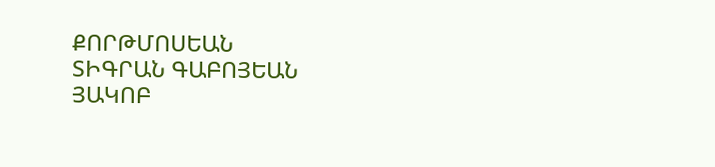ՔՈՐԹՄՈՍԵԱՆ
ՏԻԳՐԱՆ ԳԱԲՈՅԵԱՆ
ՅԱԿՈԲ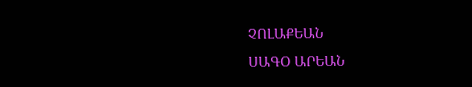ՉՈԼԱՔԵԱՆ
ՍԱԳՕ ԱՐԵԱՆ